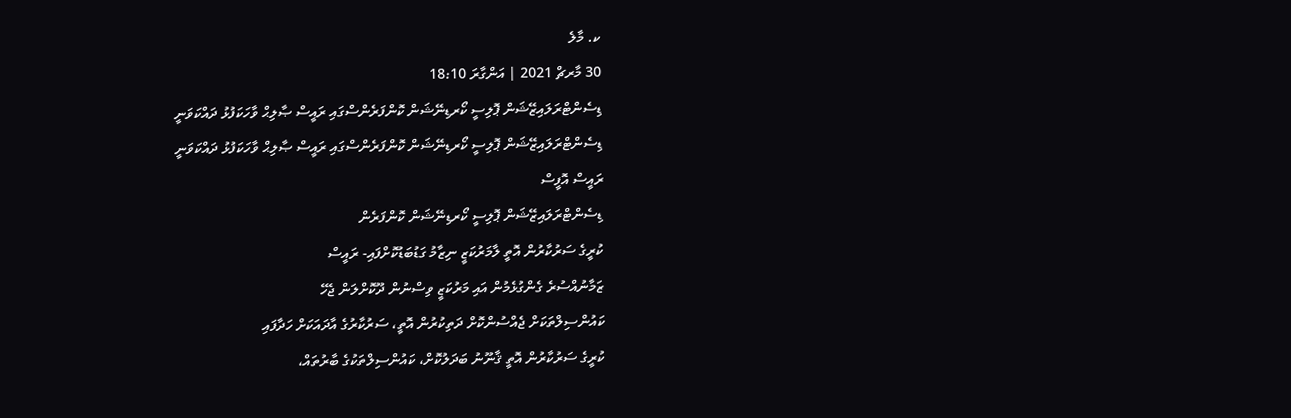ކ. މާލެ
30 މާރޗް 2021 | އަންގާރަ 18:10
ޑިސެންޓްރަލައިޒޭޝަން ޕޮލިސީ ކޯރޑިނޭޝަން ކޮންފަރެންސްގައި ރައީސް ޞާލިޙް ވާހަކަފުޅު ދައްކަވަނީ
ޑިސެންޓްރަލައިޒޭޝަން ޕޮލިސީ ކޯރޑިނޭޝަން ކޮންފަރެންސްގައި ރައީސް ޞާލިޙް ވާހަކަފުޅު ދައްކަވަނީ
ރައީސް އޮފީސް
ޑިސެންޓްރަލައިޒޭޝަން ޕޮލިސީ ކޯރޑިނޭޝަން ކޮންފަރެން
ކުރީގެ ސަރުކާރުން އޮތީ ލާމަރުކަޒީ ނިޒާމު ގަޑުބަޑުކޮށްފައި- ރައީސް
ޒަމާނުއްސުރެ ގެންގުޅެމުން އައި މަރުކަޒީ ވިސްނުން ދޫކޮށްލަން ޖެހޭ
ކައުންސިލްތަކަށް ޖެއްސުންކޮށް ދަތިކުރުން އޮތީ، ސަރުކާރުގެ އާދައަކަށް ހަދާފައި
ކުރީގެ ސަރުކާރުން އޮތީ ޤާނޫނު ބަދަލުކޮށް، ކައުންސިލްތަކުގެ ބާރުތައް،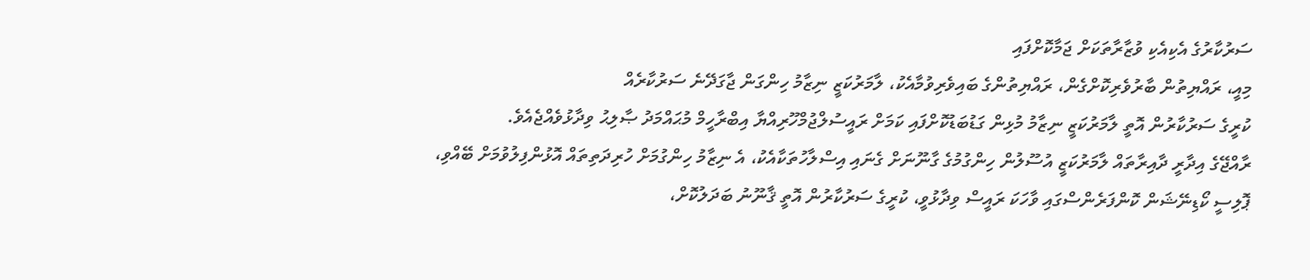ސަރުކާރުގެ އެކިއެކި ވުޒާރާތަކަށް ޖަމާކޮށްފައި
މިއީ، ރައްޔިތުން ބާރުވެރިކޮށްގެން، ރައްޔިތުންގެ ބައިވެރިވުމާއެކު، ލާމަރުކަޒީ ނިޒާމު ހިންގަން ޖާގަދޭނެ ސަރުކާރެއް
ކުރީގެ ސަރުކާރުން އޮތީ ލާމަރުކަޒީ ނިޒާމު މުޅިން ގަޑުބަޑުކޮށްފައި ކަމަށް ރައީސުލްޖުމްހޫރިއްޔާ އިބްރާހީމް މުޙައްމަދު ޞާލިޙު ވިދާޅުވެއްޖެއެވެ.
ރާއްޖޭގެ އިދާރީ ދާއިރާތައް ލާމަރުކަޒީ އުސޫލުން ހިންގުމުގެ ގާނޫނަށް ގެނައި އިސްލާހުތަކާއެކު، އެ ނިޒާމު ހިންގުމަށް ހުރިދަތިތައް އޮޅުންފިލުވުމަށް ބޭއްވި، ޕޮލިސީ ކޯޑިނޭޝަން ކޮންފަރެންސްގައި ވާހަކަ ރައީސް ވިދާޅުވީ، ކުރީގެ ސަރުކާރުން އޮތީ ޤާނޫނު ބަދަލުކޮށް،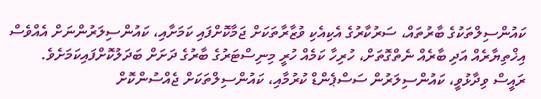ކައުންސިލްތަކުގެ ބާރުތައް، ސަރުކާރުގެ އެކިއެކި ވުޒާރާތަކަށް ޖަމާކޮށްފައި ކަމަށާއި، ކައުންސިލަރުންނަށް އެއްވެސް އިޚްތިޔާރެއް އަދި ބާރެއް ނެތްގޮތަށް، ހުރިހާ ކަމެއް ހުރީ މިނިސްޓަރުގެ ބާރުގެ ދަށަށް ބަދަލުކޮށްފައިކަމަށެވެ.
ރައީސް ވިދާޅުވީ، ކައުންސިލަރުން ސަސްޕެންޑް ކުރުމާއި، ކައުންސިލްތަކަށް ޖެއްސުންކޮށް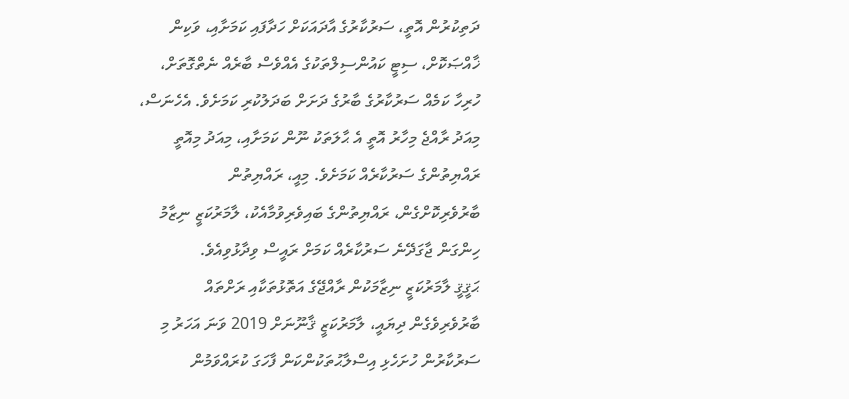ދަތިކުރުން އޮތީ، ސަރުކާރުގެ އާދައަކަށް ހަދާފައި ކަމަށާއި، ވަކިން ޚާއްޞަކޮށް، ސިޓީ ކައުންސިލްތަކުގެ އެއްވެސް ބާރެއް ނެތްގޮތަށް، ހުރިހާ ކަމެއް ސަރުކާރުގެ ބާރުގެ ދަށަށް ބަދަލުކުރި ކަމަށެވެ. އެހެނަސް، މިއަދު ރާއްޖެ މިހާރު އޮތީ އެ ޙާލަތަކު ނޫން ކަމަށާއި، މިއަދު މިއޮތީ ރައްޔިތުންގެ ސަރުކާރެއް ކަމަށެވެ. މިއީ، ރައްޔިތުން ބާރުވެރިކޮށްގެން، ރައްޔިތުންގެ ބައިވެރިވުމާއެކު، ލާމަރުކަޒީ ނިޒާމު ހިންގަން ޖާގަދޭނެ ސަރުކާރެއް ކަމަށް ރައީސް ވިދާޅުވިއެވެ.
ޙަޤީޤީ ލާމަރުކަޒީ ނިޒާމަކުން ރާއްޖޭގެ އަތޮޅުތަކާއި ރަށްތައް ބާރުވެރިވެގެން ދިޔައީ، ލާމަރުކަޒީ ޤާނޫނަށް 2019 ވަނަ އަހަރު މި ސަރުކާރުން ހުށަހެޅި އިސްލާޙުތަކުންކަން ފާހަގަ ކުރައްވަމުން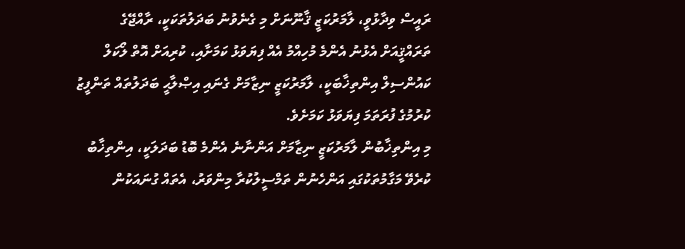ރައީސް ވިދާޅުވީ، ލާމަރުކަޒީ ޤާނޫނަށް މި ގެނެވުނު ބަދަލުތަކަކީ، ރާއްޖޭގެ ތަރައްޤީއަށް އެޅުނު އެންމެ މުހިއްމު އެއް ފިޔަވަޅު ކަމަށާއި، ކުރިއަށް އޮތް ލޯކަލް ކައުންސިލް އިންތިޚާބަކީ، ލާމަރުކަޒީ ނިޒާމަށް ގެނައި އިޞްލާޙީ ބަދަލުތައް ތަންފީޒު ކުރުމުގެ ފުރަތަމަ ފިޔަވަޅު ކަމަށެވެ.
މި އިންތިޚާބުން ލާމަރުކަޒީ ނިޒާމަށް އަންނާނެ އެންމެ ބޮޑު ބަދަލަކީ، އިންތިޚާބު ކުރެވޭ މަގާމުތަކުގައި އަންހެނުން ތަމްސީލުކުރާ މިންވަރު، އެތައް ގުނައަކުން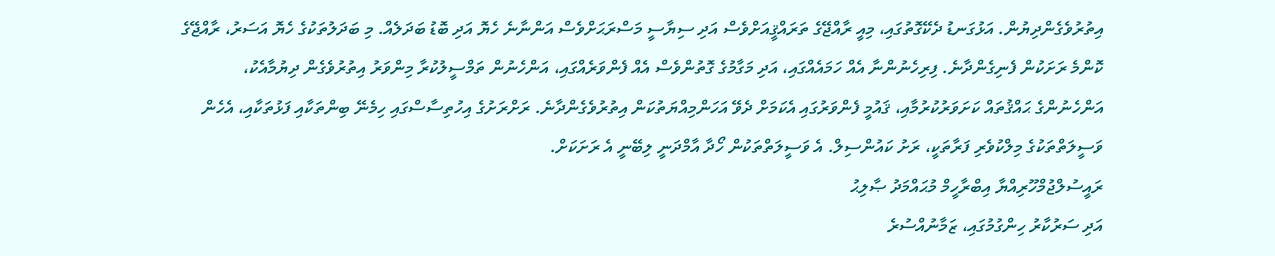އިތުރުވެގެންދިޔުން. އަޅުގަނޑު ދެކޭގޮތުގައި، މިއީ ރާއްޖޭގެ ތަރައްޤީއަށްވެސް އަދި ސިޔާސީ މަސްރަޙަށްވެސް އަންނާނެ ހެޔޮ އަދި ބޮޑު ބަދަލެއް. މި ބަދަލުތަކުގެ ހެޔޮ އަސަރު، ރާއްޖޭގެ ކޮންމެ ރަށަކުން ފެނިގެންދާނެ. ފިރިހެނުންނާ އެއް ހަމައެއްގައި، އަދި މަގާމުގެ ގޮތުންވެސް އެއް ފެންވަރެއްގައި، އަންހެނުން ތަމްސީލުކުރާ މިންވަރު އިތުރުވެގެން ދިޔުމާއެކު، އަންހެނުންގެ ޙައްޤުތައް ކަށަވަރުކުރުމާއި، ޤައުމީ ފެންވަރުގައި އެކަމަށް ދެވޭ އަހަންމިއްޔަތުކަން އިތުރުވެގެންދާނެ. ރަށްރަށުގެ އިހުތިސާސްގައި ހިމެނޭ ބިންތަކާއި ފަޅުތަކާއި، އެހެން ވަސީލަތްތަކުގެ މިލްކުވެރި ފަރާތަކީ، ރަށު ކައުންސިލް. އެ ވަސީލަތްތަކުން ހޯދާ އާމްދަނީ ލިބޭނީ އެ ރަށަކަށް.
ރައީސުލްޖުމްހޫރިއްޔާ އިބްރާހީމް މުޙައްމަދު ޞާލިޙު
އަދި ސަރުކާރު ހިންގުމުގައި، ޒަމާނުއްސުރެ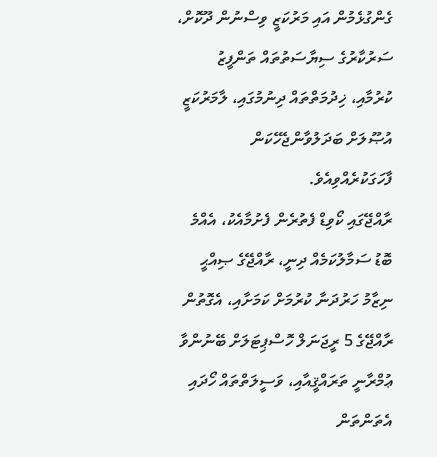ގެންގުޅެމުން އައި މަރުކަޒީ ވިސްނުން ދޫކޮށް، ސަރުކާރުގެ ސިޔާސަތުތައް ތަންފީޒު ކުރުމާއި، ޚިދުމަތްތައް ދިނުމުގައި، ލާމަރުކަޒީ އުޞޫލަށް ބަދަލުވާންޖެހޭކަން ފާހަގަކުރެއްވިއެވެ.
ރާއްޖޭގައި ކޯވިޑް ފެތުރެން ފެށުމާއެކު، އެއްމެ ބޮޑު ސަމާލުކަމެއް ދިނީ، ރާއްޖޭގެ ޞިއްޙީ ނިޒާމު ހަރުދަނާ ކުރުމަށް ކަމަށާއި، އެގޮތުން ރާއްޖޭގެ 5 ރީޖަނަލް ހޮސްޕިޓަލަށް ބޭނުންވާ ޢުމްރާނީ ތަރައްޤީއާއި، ވަސީލަތްތައް ހޯދައި އެތަންތަން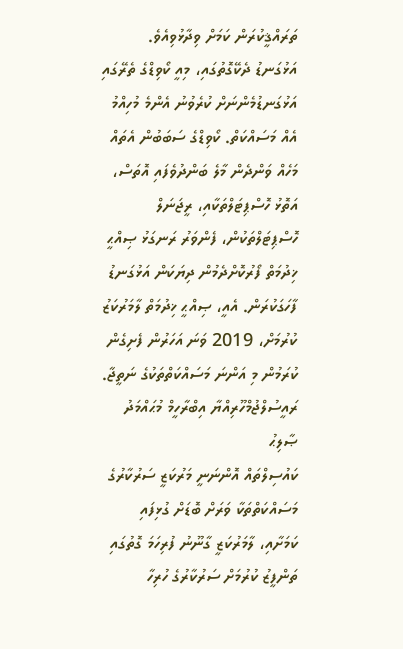ތަރައްޤީކުރަން ކަމަށް ވިދާޅުވިއެވެ.
އަޅުގަނޑު ދެކޭގޮތުގައި، މިއީ ކޯވިޑްގެ ތެރޭގައި އަޅުގަނޑުމެންނަށް ކުރެވުނު އެންމެ މުހިއްމު އެއް މަސައްކަތް. ކޯވިޑްގެ ސަބަބުން އެތައް މަހެއް ވަންދެން މާލެ ބަންދުވެފައި އޮތަސް، އަތޮޅު ހޮސްޕިޓަލްތަކާއި، ރީޖަނަލް ހޮސްޕިޓަލްތަކުން، ފެންވަރު ރަނގަޅު ޞިއްޙީ ޚިދުމަތް ފޯރުކޮށްދެމުން ދިޔަކަން އަޅުގަނޑު ފާހަގަކުރަން. އެއީ، ޞިއްޙީ ޚިދުމަތް ލާމަރުކަޒު ކުރުމަށް، 2019 ވަނަ އަހަރުން ފެށިގެން ކުރަމުން މި އަންނަ މަސައްކަތްތަކުގެ ނަތީޖާ.
ރައީސުލްޖުމްހޫރިއްޔާ އިބްރާހީމް މުޙައްމަދު ޞާލިޙު
ކައުސިލްތައް އޮންނަނީ މަރުކަޒީ ސަރުކާރުގެ މަސައްކަތްތަކާ ވަރަށް ބޮޑަށް ގުޅިފައި ކަމަށާއި، ލާމަރުކަޒީ ގާނޫނު ފުރިހަމަ ގޮތުގައި ތަންފީޒު ކުރުމަށް ސަރުކާރުގެ ހުރިހާ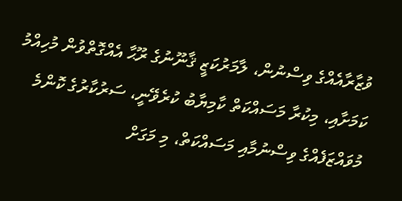ވުޒާރާއެއްގެ ވިސްނުން، ލާމަރުކަޒީ ޤާނޫނުގެ ރޫޙާ އެއްގޮތްވުން މުހިއްމު ކަމަށާއި، މިކުރާ މަސައްކަތް ކާމިޔާބު ކުރެވޭނީ، ސަރުކާރުގެ ކޮންމެ މުވައްޒަފެއްގެ ވިސްނުމާއި މަސައްކަތް، މި މަގަށް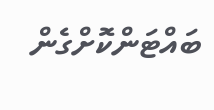ބައްޓަންކޮށްގެން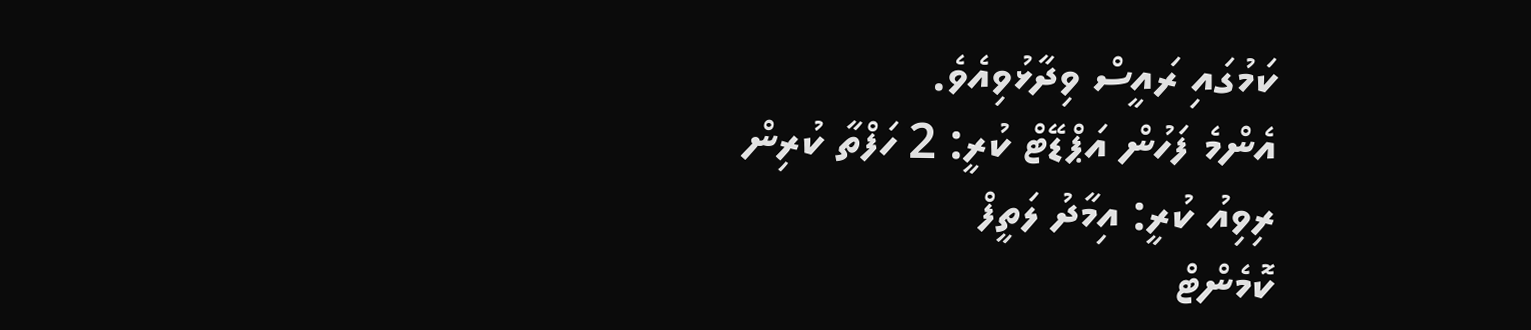ކަމުގައި ރައީސް ވިދާޅުވިއެވެ.
އެންމެ ފަހުން އަޕްޑޭޓް ކުރީ: 2 ހަފްތާ ކުރިން
ރިވިއު ކުރީ: އިމާދު ލަތީފް
ކޮމެންޓް